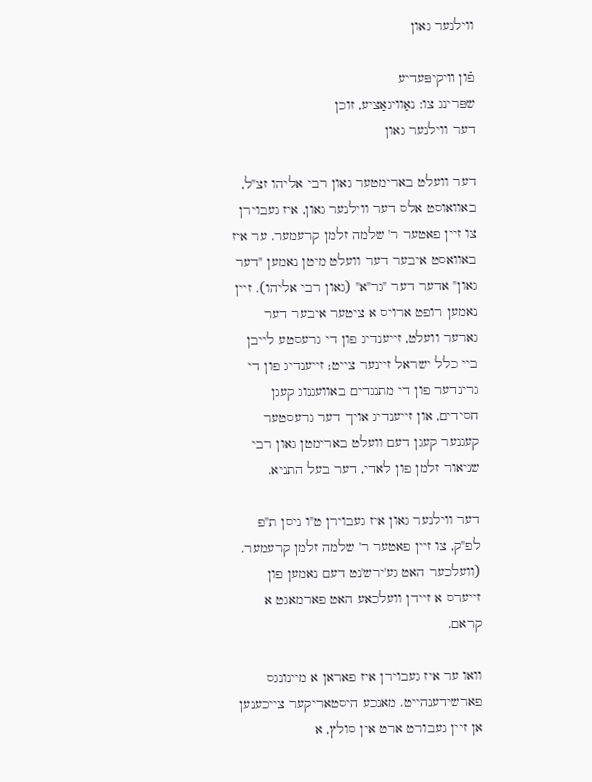ווילנער גאון

פֿון װיקיפּעדיע
שפּרינג צו: נאַוויגאַציע, זוכן
דער ווילנער גאון

דער וועלט בארימטער גאון רבי אליהו זצ"ל, באוואוסט אלס דער ווילנער גאון, איז געבוירן צו זיין פאטער ר' שלמה זלמן קרעמער. ער איז באוואסט איבער דער וועלט מיטן נאמען "דער גאון" אדער דער "גר"א" (גאון רבי אליהו). זיין נאמען רופט ארויס א ציטער איבער דער גארער וועלט, זייענדיג פון די גרעסטע לייבן ביי כלל ישראל זיינער צייט; זייענדיג פון די גרינדער פון די מתנגדים באוועגנוג קעגן חסידים, און זייענדיג אויך דער גרעסטער קעגנער קעגן דעם וועלט בארימטן גאון רבי שניאור זלמן פון לאדי, דער בעל התניא.

דער ווילנער גאון איז געבוירן ט"ו ניסן ת"פ לפ"ק, צו זיין פאטער ר' שלמה זלמן קרעמער. (וועלכער האט גע'ירש'נט דעם נאמען פון זייערס א זיידן וועלכאע האט פארמאגט א קראם.

וואו ער איז געבוירן איז פאראן א מיינונגס פארשידענהייט. מאנכע היסטאריקער צייכענען אן זיין געבורט ארט אין סולץ, א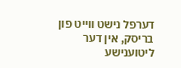דערפל נישט ווייט פון בריסק, אין דער ליטוענישע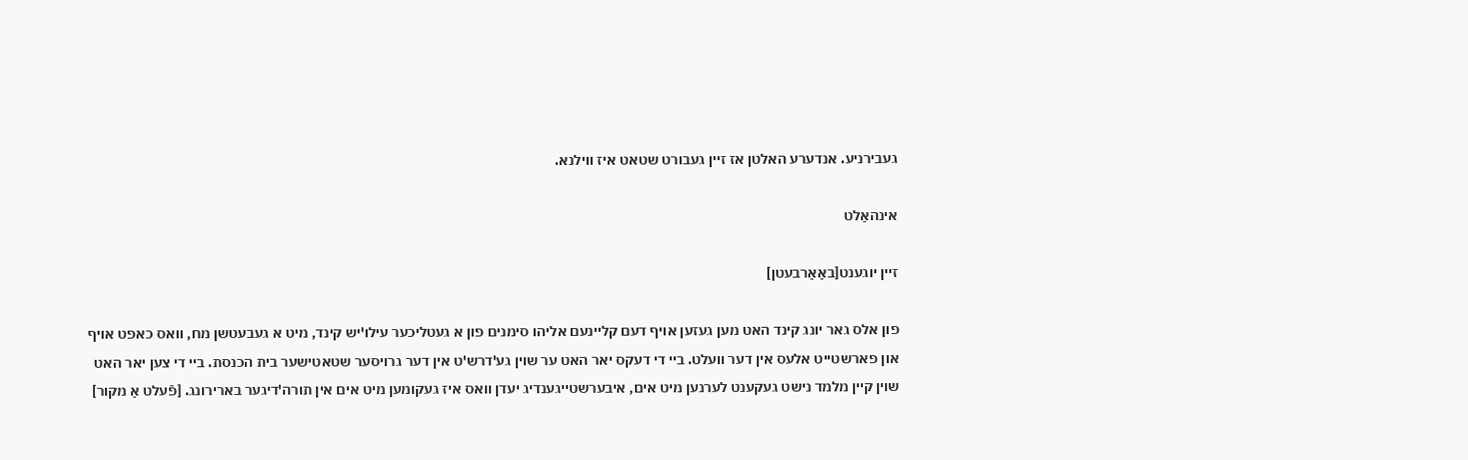געבירניע. אנדערע האלטן אז זיין געבורט שטאט איז ווילנא.

אינהאַלט

זיין יוגענט[באַאַרבעטן]

פון אלס גאר יונג קינד האט מען געזען אויף דעם קליינעם אליהו סימנים פון א געטליכער עילו'יש קינד, מיט א געבעטשן מח, וואס כאפט אויף און פארשטייט אלעס אין דער וועלט. ביי די דעקס יאר האט ער שוין גע'דרש'ט אין דער גרויסער שטאטישער בית הכנסת. ביי די צען יאר האט שוין קיין מלמד נישט געקענט לערנען מיט אים, איבערשטייגענדיג יעדן וואס איז געקומען מיט אים אין תורה'דיגער בארירונג. [פֿעלט אַ מקור]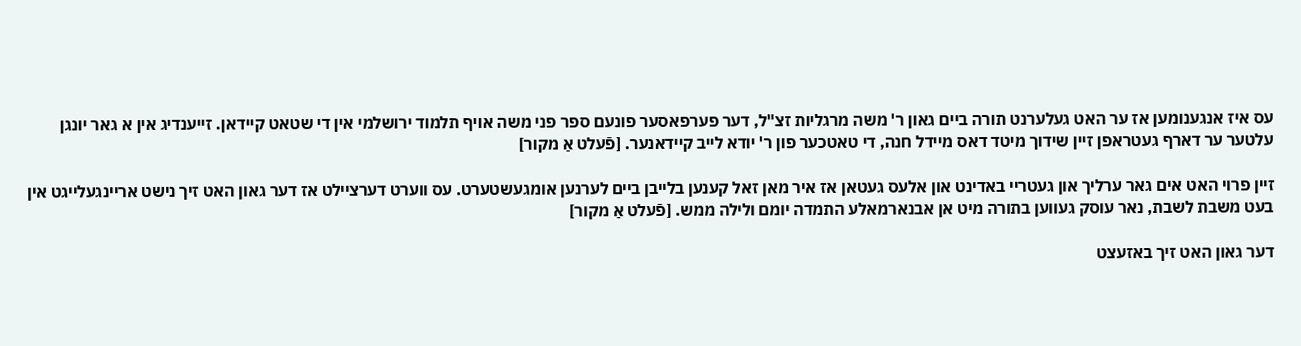עס איז אנגענומען אז ער האט געלערנט תורה ביים גאון ר' משה מרגליות זצ"ל, דער פערפאסער פונעם ספר פני משה אויף תלמוד ירושלמי אין די שטאט קיידאן. זייענדיג אין א גאר יונגן עלטער ער דארף געטראפן זיין שידוך מיטד דאס מיידל חנה, די טאטכער פון ר' יודא לייב קיידאנער. [פֿעלט אַ מקור]

זיין פרוי האט אים גאר ערליך און געטריי באדינט און אלעס געטאן אז איר מאן זאל קענען בלייבן ביים לערנען אומגעשטערט. עס ווערט דערציילט אז דער גאון האט זיך נישט אריינגעלייגט אין בעט משבת לשבת, נאר עוסק געווען בתורה מיט אן אבנארמאלע התמדה יומם ולילה ממש. [פֿעלט אַ מקור]

דער גאון האט זיך באזעצט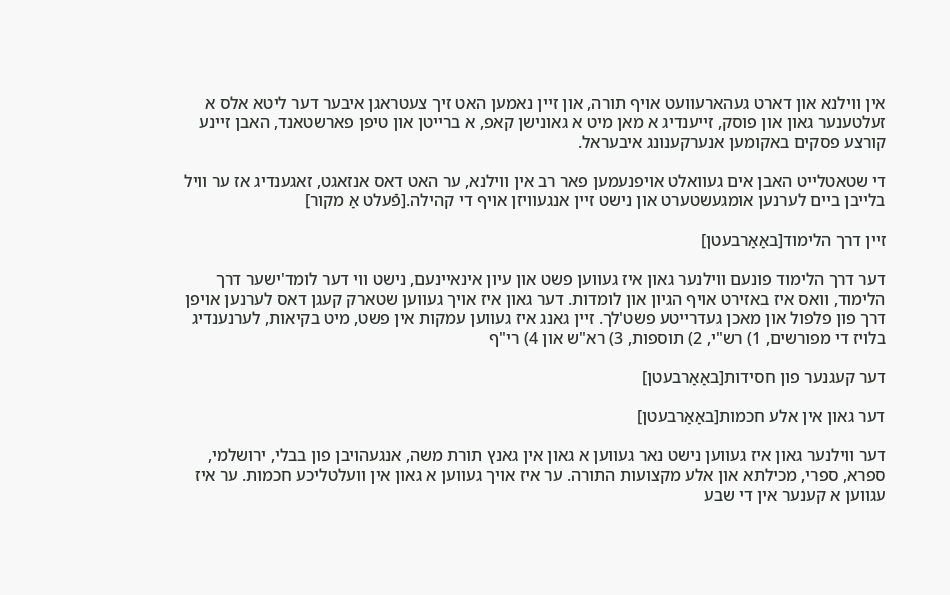אין ווילנא און דארט געהארעוועט אויף תורה, און זיין נאמען האט זיך צעטראגן איבער דער ליטא אלס א זעלטענער גאון און פוסק, זייענדיג א מאן מיט א גאונישן קאפ, א ברייטן און טיפן פארשטאנד, האבן זיינע קורצע פסקים באקומען אנערקענונג איבעראל.

די שטאטלייט האבן אים געוואלט אויפנעמען פאר רב אין ווילנא, ער האט דאס אנזאגט, זאגענדיג אז ער וויל בלייבן ביים לערנען אומגעשטערט און נישט זיין אנגעוויזן אויף די קהילה.[פֿעלט אַ מקור]

זיין דרך הלימוד[באַאַרבעטן]

דער דרך הלימוד פונעם ווילנער גאון איז געווען פשט און עיון אינאיינעם, נישט ווי דער לומד'ישער דרך הלימוד, וואס איז באזירט אויף הגיון און לומדות. דער גאון איז אויך געווען שטארק קעגן דאס לערנען אויפן דרך פון פלפול און מאכן געדרייטע פשט'לך. זיין גאנג איז געווען עמקות אין פשט, מיט בקיאות, לערנענדיג בלויז די מפורשים, 1) רש"י, 2) תוספות, 3) רא"ש און 4) רי"ף

דער קעגנער פון חסידות[באַאַרבעטן]

דער גאון אין אלע חכמות[באַאַרבעטן]

דער ווילנער גאון איז געווען נישט נאר געווען א גאון אין גאנץ תורת משה, אנגעהויבן פון בבלי, ירושלמי, ספרא, ספרי, מכילתא און אלע מקצועות התורה. ער איז אויך געווען א גאון אין וועלטליכע חכמות. ער איז עגווען א קענער אין די שבע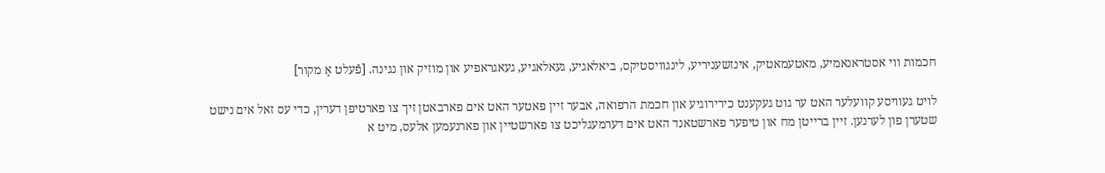חכמות ווי אסטראנאמיע, מאטעמאטיק, אינזשעניריע, לינגוויסטיקס, ביאלאגיע, געאלאגיע, געאגראפיע און מוזיק און נגינה. [פֿעלט אַ מקור]

לויט געוויסע קוועלער האט ער גוט געקענט כירירוגיע און חכמת הרפואה, אבער זיין פאטער האט אים פארבאטן זיך צו פארטיפן דערין, כדי עס זאל אים נישט שטערן פון לערנען. זיין ברייטן מח און טיפער פארשטאנד האט אים דערמעגליכט צו פארשטיין און פארנעמען אלעס, מיט א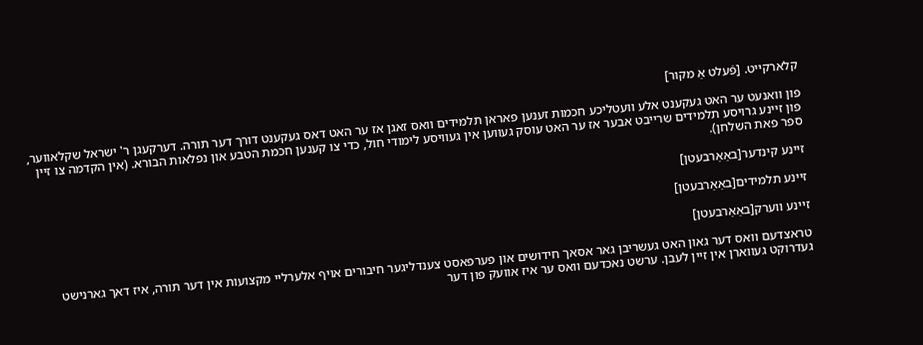קלארקייט. [פֿעלט אַ מקור]

פון וואנעט ער האט געקענט אלע וועטליכע חכמות זענען פאראן תלמידים וואס זאגן אז ער האט דאס געקענט דורך דער תורה. דערקעגן ר' ישראל שקלאווער, פון זיינע גרויסע תלמידים שרייבט אבער אז ער האט עוסק געווען אין געוויסע לימודי חול, כדי צו קענען חכמת הטבע און נפלאות הבורא. (אין הקדמה צו זיין ספר פאת השלחן).

זיינע קינדער[באַאַרבעטן]

זיינע תלמידים[באַאַרבעטן]

זיינע ווערק[באַאַרבעטן]

טראצדעם וואס דער גאון האט געשריבן גאר אסאך חידושים און פערפאסט צענדליגער חיבורים אויף אלערליי מקצועות אין דער תורה, איז דאך גארנישט געדרוקט געווארן אין זיין לעבן. ערשט נאכדעם וואס ער איז אוועק פון דער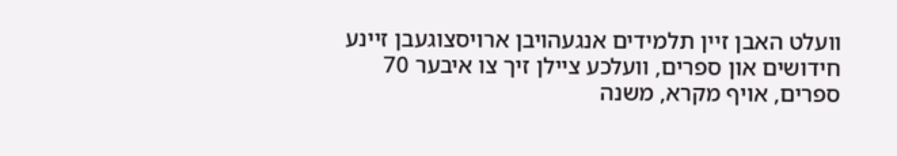וועלט האבן זיין תלמידים אנגעהויבן ארויסצוגעבן זיינע חידושים און ספרים, וועלכע ציילן זיך צו איבער 70 ספרים, אויף מקרא, משנה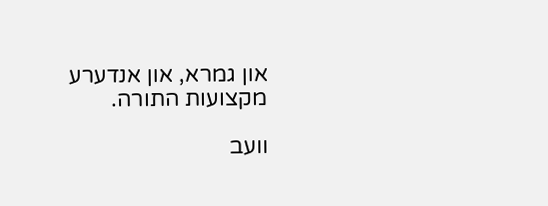און גמרא, און אנדערע מקצועות התורה.

וועב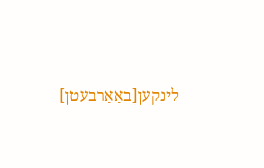לינקען[באַאַרבעטן]